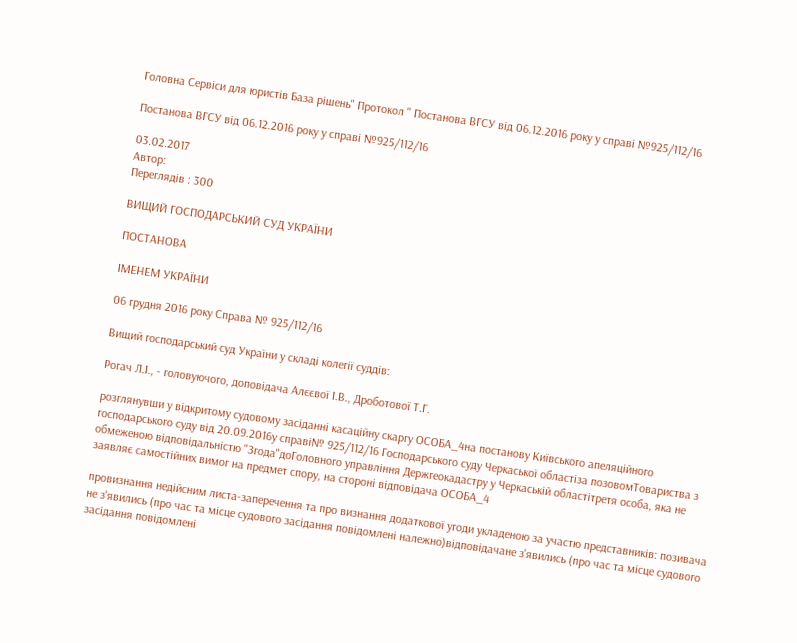Головна Сервіси для юристів База рішень" Протокол " Постанова ВГСУ від 06.12.2016 року у справі №925/112/16

Постанова ВГСУ від 06.12.2016 року у справі №925/112/16

03.02.2017
Автор:
Переглядів : 300

ВИЩИЙ ГОСПОДАРСЬКИЙ СУД УКРАЇНИ

ПОСТАНОВА

ІМЕНЕМ УКРАЇНИ

06 грудня 2016 року Справа № 925/112/16

Вищий господарський суд України у складі колегії суддів:

Рогач Л.І., - головуючого, доповідача Алєєвої І.В., Дроботової Т.Г.

розглянувши у відкритому судовому засіданні касаційну скаргу ОСОБА_4на постанову Київського апеляційного господарського суду від 20.09.2016у справі№ 925/112/16 Господарського суду Черкаської областіза позовомТовариства з обмеженою відповідальністю "Згода"доГоловного управління Держгеокадастру у Черкаській областітретя особа, яка не заявляє самостійних вимог на предмет спору, на стороні відповідача ОСОБА_4

провизнання недійсним листа-заперечення та про визнання додаткової угоди укладеною за участю представників: позивача не з'явились (про час та місце судового засідання повідомлені належно)відповідачане з'явились (про час та місце судового засідання повідомлені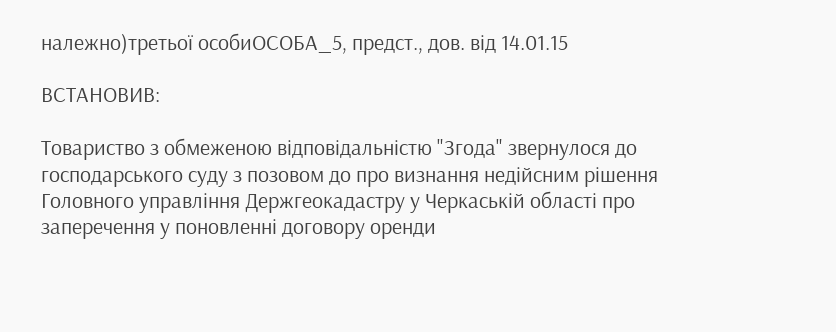належно)третьої особиОСОБА_5, предст., дов. від 14.01.15

ВСТАНОВИВ:

Товариство з обмеженою відповідальністю "Згода" звернулося до господарського суду з позовом до про визнання недійсним рішення Головного управління Держгеокадастру у Черкаській області про заперечення у поновленні договору оренди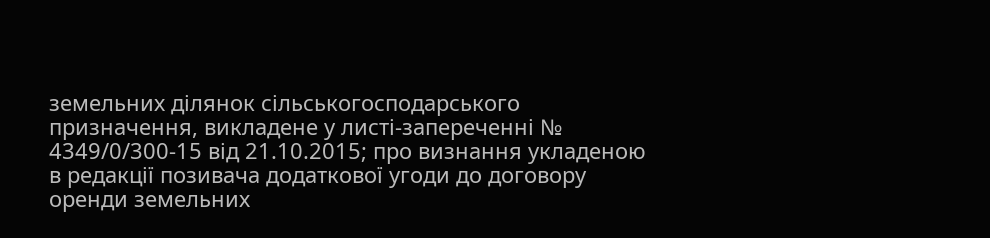земельних ділянок сільськогосподарського призначення, викладене у листі-запереченні № 4349/0/300-15 від 21.10.2015; про визнання укладеною в редакції позивача додаткової угоди до договору оренди земельних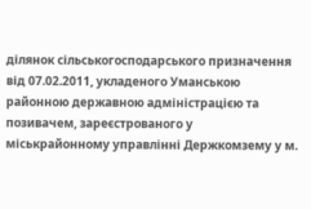ділянок сільськогосподарського призначення від 07.02.2011, укладеного Уманською районною державною адміністрацією та позивачем, зареєстрованого у міськрайонному управлінні Держкомзему у м.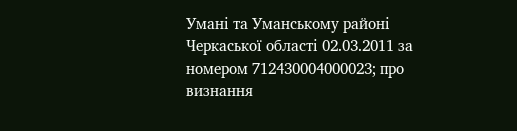Умані та Уманському районі Черкаської області 02.03.2011 за номером 712430004000023; про визнання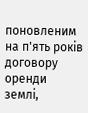поновленим на п'ять років договору оренди землі,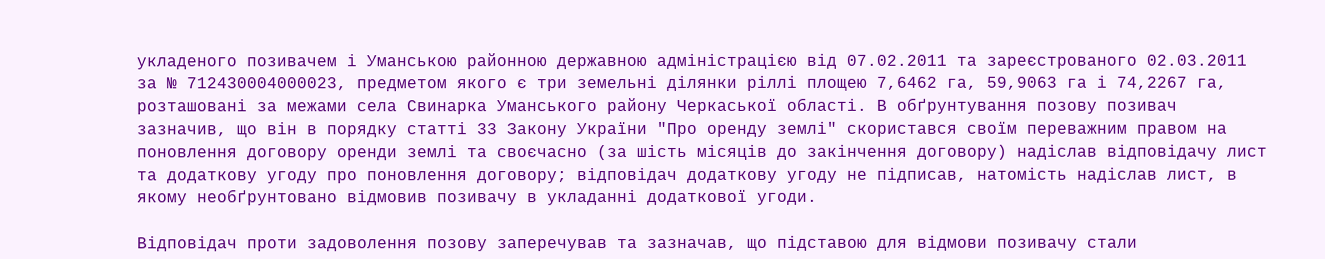укладеного позивачем і Уманською районною державною адміністрацією від 07.02.2011 та зареєстрованого 02.03.2011 за № 712430004000023, предметом якого є три земельні ділянки ріллі площею 7,6462 га, 59,9063 га і 74,2267 га, розташовані за межами села Свинарка Уманського району Черкаської області. В обґрунтування позову позивач зазначив, що він в порядку статті 33 Закону України "Про оренду землі" скористався своїм переважним правом на поновлення договору оренди землі та своєчасно (за шість місяців до закінчення договору) надіслав відповідачу лист та додаткову угоду про поновлення договору; відповідач додаткову угоду не підписав, натомість надіслав лист, в якому необґрунтовано відмовив позивачу в укладанні додаткової угоди.

Відповідач проти задоволення позову заперечував та зазначав, що підставою для відмови позивачу стали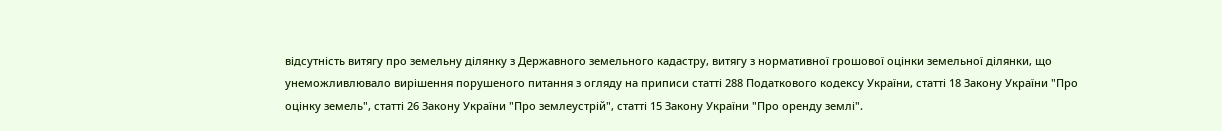відсутність витягу про земельну ділянку з Державного земельного кадастру, витягу з нормативної грошової оцінки земельної ділянки, що унеможливлювало вирішення порушеного питання з огляду на приписи статті 288 Податкового кодексу України, статті 18 Закону України "Про оцінку земель", статті 26 Закону України "Про землеустрій", статті 15 Закону України "Про оренду землі".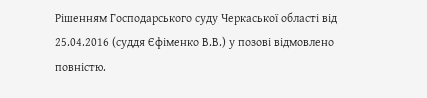Рішенням Господарського суду Черкаської області від 25.04.2016 (суддя Єфіменко В.В.) у позові відмовлено повністю.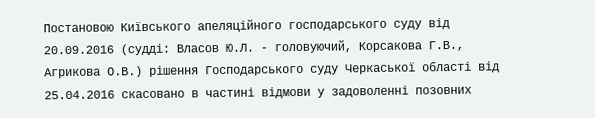Постановою Київського апеляційного господарського суду від 20.09.2016 (судді: Власов Ю.Л. - головуючий, Корсакова Г.В., Агрикова О.В.) рішення Господарського суду Черкаської області від 25.04.2016 скасовано в частині відмови у задоволенні позовних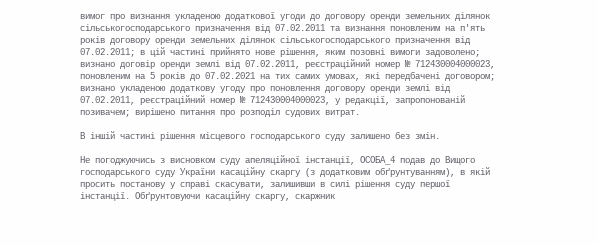вимог про визнання укладеною додаткової угоди до договору оренди земельних ділянок сільськогосподарського призначення від 07.02.2011 та визнання поновленим на п'ять років договору оренди земельних ділянок сільськогосподарського призначення від 07.02.2011; в цій частині прийнято нове рішення, яким позовні вимоги задоволено; визнано договір оренди землі від 07.02.2011, реєстраційний номер № 712430004000023, поновленим на 5 років до 07.02.2021 на тих самих умовах, які передбачені договором; визнано укладеною додаткову угоду про поновлення договору оренди землі від 07.02.2011, реєстраційний номер № 712430004000023, у редакції, запропонованій позивачем; вирішено питання про розподіл судових витрат.

В іншій частині рішення місцевого господарського суду залишено без змін.

Не погоджуючись з висновком суду апеляційної інстанції, ОСОБА_4 подав до Вищого господарського суду України касаційну скаргу (з додатковим обґрунтуванням), в якій просить постанову у справі скасувати, залишивши в силі рішення суду першої інстанції. Обґрунтовуючи касаційну скаргу, скаржник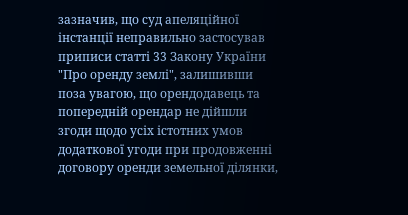зазначив, що суд апеляційної інстанції неправильно застосував приписи статті 33 Закону України "Про оренду землі", залишивши поза увагою, що орендодавець та попередній орендар не дійшли згоди щодо усіх істотних умов додаткової угоди при продовженні договору оренди земельної ділянки,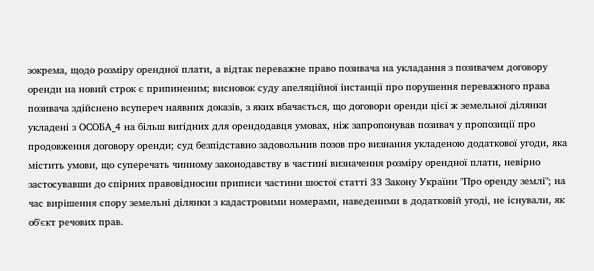зокрема, щодо розміру орендної плати, а відтак переважне право позивача на укладання з позивачем договору оренди на новий строк є припиненим; висновок суду апеляційної інстанції про порушення переважного права позивача здійснено всупереч наявних доказів, з яких вбачається, що договори оренди цієї ж земельної ділянки укладені з ОСОБА_4 на більш вигідних для орендодавця умовах, ніж запропонував позивач у пропозиції про продовження договору оренди; суд безпідставно задовольнив позов про визнання укладеною додаткової угоди, яка містить умови, що суперечать чинному законодавству в частині визначення розміру орендної плати, невірно застосувавши до спірних правовідносин приписи частини шостої статті 33 Закону України "Про оренду землі"; на час вирішення спору земельні ділянки з кадастровими номерами, наведеними в додатковій угоді, не існували, як об'єкт речових прав.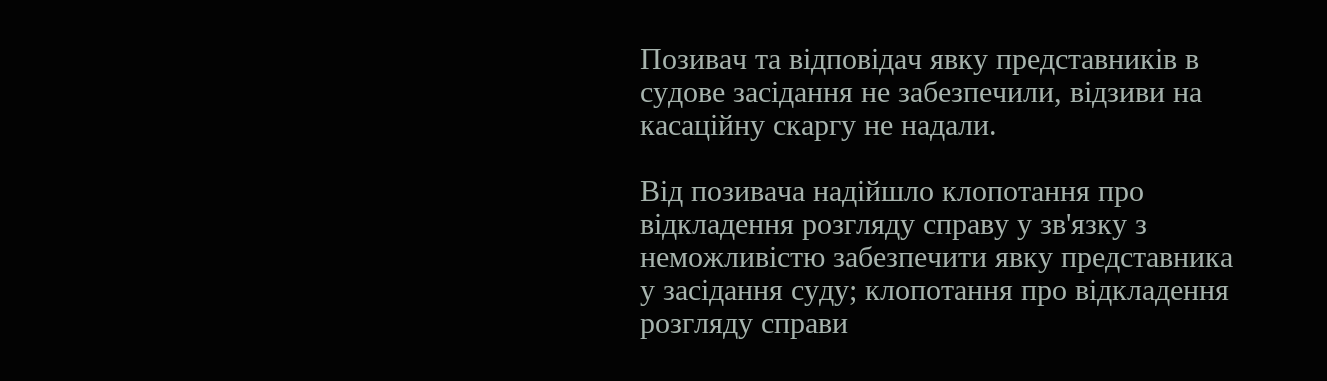Позивач та відповідач явку представників в судове засідання не забезпечили, відзиви на касаційну скаргу не надали.

Від позивача надійшло клопотання про відкладення розгляду справу у зв'язку з неможливістю забезпечити явку представника у засідання суду; клопотання про відкладення розгляду справи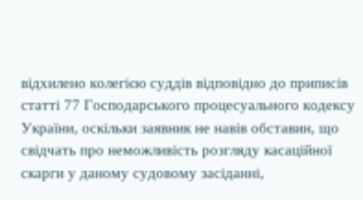відхилено колегією суддів відповідно до приписів статті 77 Господарського процесуального кодексу України, оскільки заявник не навів обставин, що свідчать про неможливість розгляду касаційної скарги у даному судовому засіданні,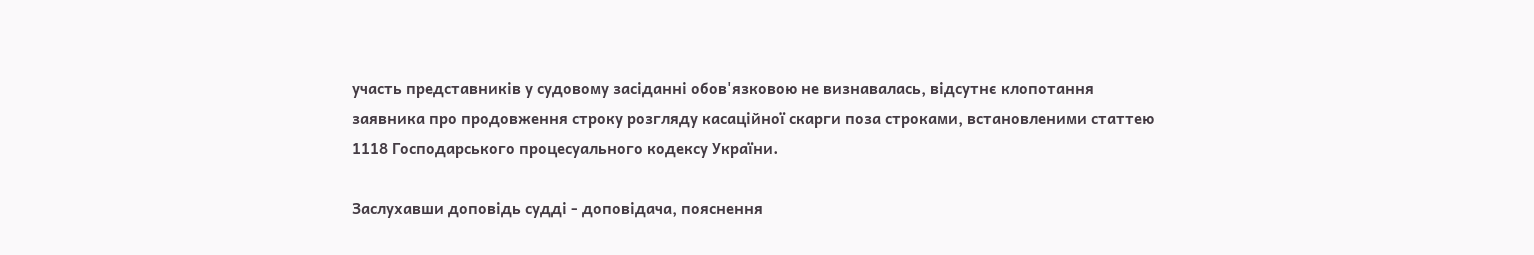участь представників у судовому засіданні обов'язковою не визнавалась, відсутнє клопотання заявника про продовження строку розгляду касаційної скарги поза строками, встановленими статтею 1118 Господарського процесуального кодексу України.

Заслухавши доповідь судді - доповідача, пояснення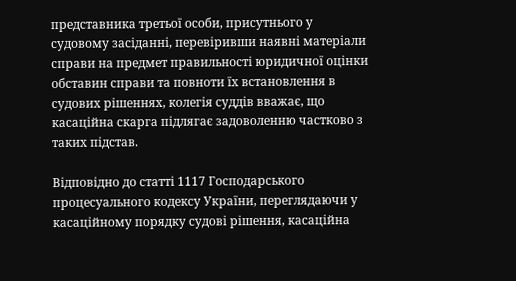представника третьої особи, присутнього у судовому засіданні, перевіривши наявні матеріали справи на предмет правильності юридичної оцінки обставин справи та повноти їх встановлення в судових рішеннях, колегія суддів вважає, що касаційна скарга підлягає задоволенню частково з таких підстав.

Відповідно до статті 1117 Господарського процесуального кодексу України, переглядаючи у касаційному порядку судові рішення, касаційна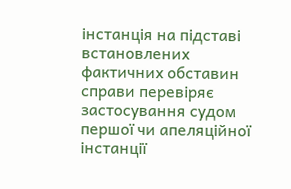інстанція на підставі встановлених фактичних обставин справи перевіряє застосування судом першої чи апеляційної інстанції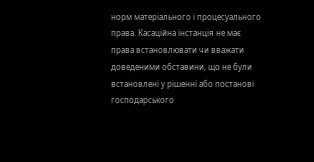норм матеріального і процесуального права. Касаційна інстанція не має права встановлювати чи вважати доведеними обставини, що не були встановлені у рішенні або постанові господарського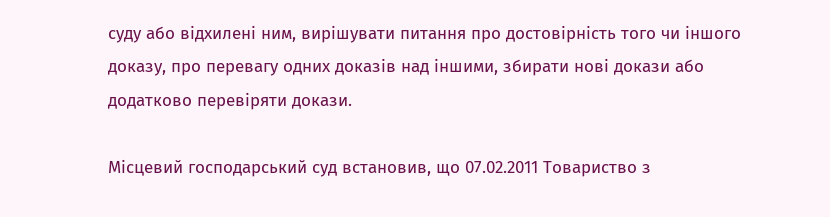суду або відхилені ним, вирішувати питання про достовірність того чи іншого доказу, про перевагу одних доказів над іншими, збирати нові докази або додатково перевіряти докази.

Місцевий господарський суд встановив, що 07.02.2011 Товариство з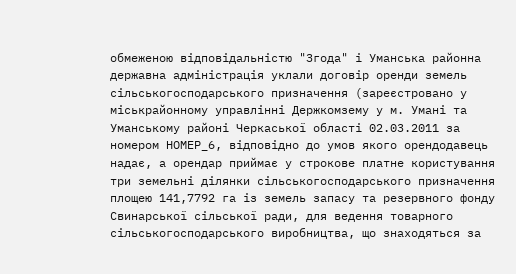обмеженою відповідальністю "Згода" і Уманська районна державна адміністрація уклали договір оренди земель сільськогосподарського призначення (зареєстровано у міськрайонному управлінні Держкомзему у м. Умані та Уманському районі Черкаської області 02.03.2011 за номером НОМЕР_6, відповідно до умов якого орендодавець надає, а орендар приймає у строкове платне користування три земельні ділянки сільськогосподарського призначення площею 141,7792 га із земель запасу та резервного фонду Свинарської сільської ради, для ведення товарного сільськогосподарського виробництва, що знаходяться за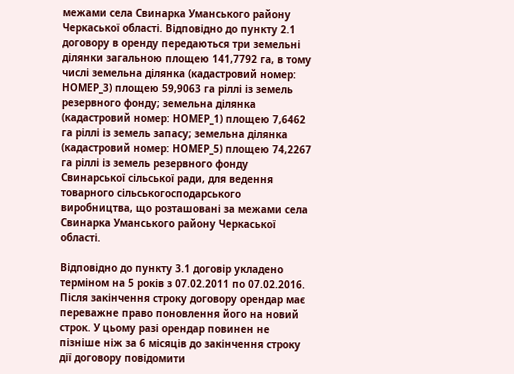межами села Свинарка Уманського району Черкаської області. Відповідно до пункту 2.1 договору в оренду передаються три земельні ділянки загальною площею 141,7792 га, в тому числі земельна ділянка (кадастровий номер: НОМЕР_3) площею 59,9063 га ріллі із земель резервного фонду; земельна ділянка (кадастровий номер: НОМЕР_1) площею 7,6462 га ріллі із земель запасу; земельна ділянка (кадастровий номер: НОМЕР_5) площею 74,2267 га ріллі із земель резервного фонду Свинарської сільської ради, для ведення товарного сільськогосподарського виробництва, що розташовані за межами села Свинарка Уманського району Черкаської області.

Відповідно до пункту 3.1 договір укладено терміном на 5 років з 07.02.2011 по 07.02.2016. Після закінчення строку договору орендар має переважне право поновлення його на новий строк. У цьому разі орендар повинен не пізніше ніж за 6 місяців до закінчення строку дії договору повідомити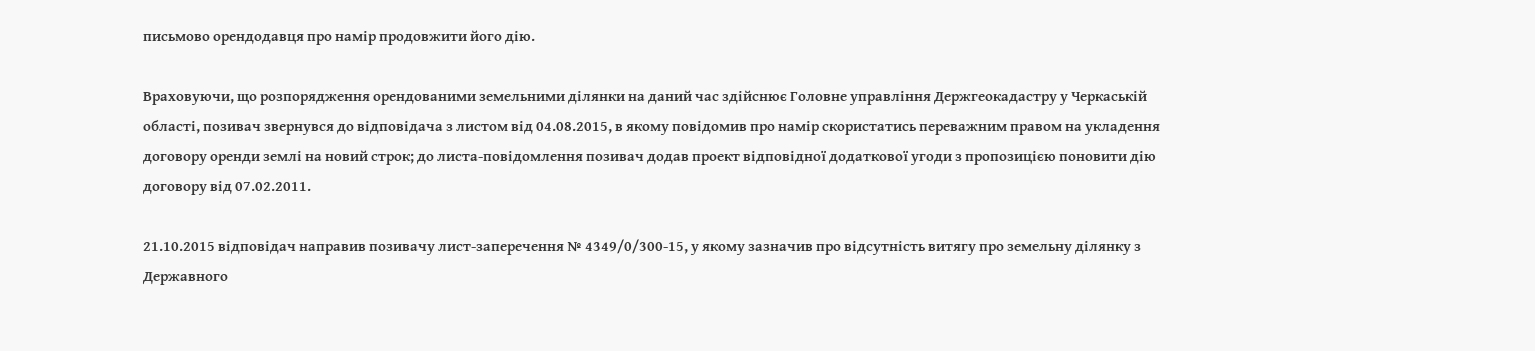письмово орендодавця про намір продовжити його дію.

Враховуючи, що розпорядження орендованими земельними ділянки на даний час здійснює Головне управління Держгеокадастру у Черкаській області, позивач звернувся до відповідача з листом від 04.08.2015, в якому повідомив про намір скористатись переважним правом на укладення договору оренди землі на новий строк; до листа-повідомлення позивач додав проект відповідної додаткової угоди з пропозицією поновити дію договору від 07.02.2011.

21.10.2015 відповідач направив позивачу лист-заперечення № 4349/0/300-15, у якому зазначив про відсутність витягу про земельну ділянку з Державного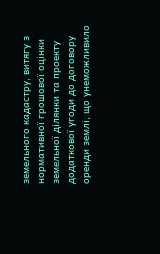земельного кадастру, витягу з нормативної грошової оцінки земельної ділянки та проекту додаткової угоди до договору оренди землі, що унеможливило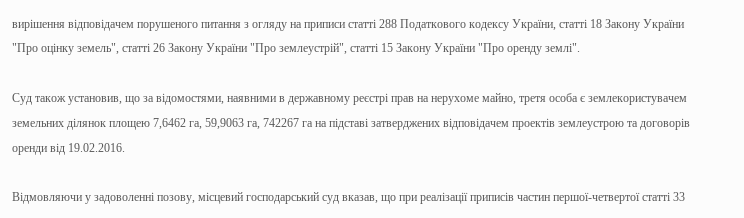вирішення відповідачем порушеного питання з огляду на приписи статті 288 Податкового кодексу України, статті 18 Закону України "Про оцінку земель", статті 26 Закону України "Про землеустрій", статті 15 Закону України "Про оренду землі".

Суд також установив, що за відомостями, наявними в державному реєстрі прав на нерухоме майно, третя особа є землекористувачем земельних ділянок площею 7,6462 га, 59,9063 га, 742267 га на підставі затверджених відповідачем проектів землеустрою та договорів оренди від 19.02.2016.

Відмовляючи у задоволенні позову, місцевий господарський суд вказав, що при реалізації приписів частин першої-четвертої статті 33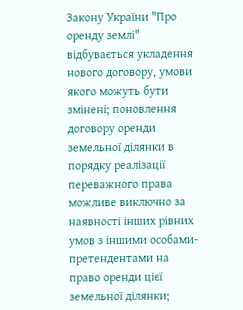Закону України "Про оренду землі" відбувається укладення нового договору, умови якого можуть бути змінені; поновлення договору оренди земельної ділянки в порядку реалізації переважного права можливе виключно за наявності інших рівних умов з іншими особами-претендентами на право оренди цієї земельної ділянки;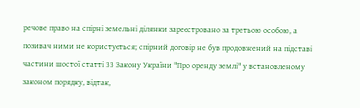речове право на спірні земельні ділянки зареєстровано за третьою особою, а позивач ними не користується; спірний договір не був продовжений на підставі частини шостої статті 33 Закону України "Про оренду землі" у встановленому законом порядку, відтак,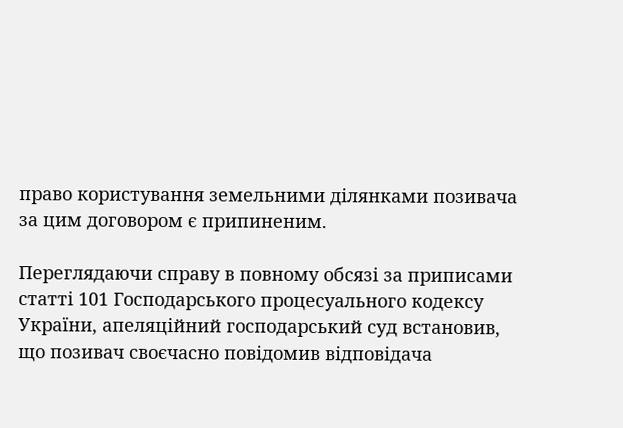право користування земельними ділянками позивача за цим договором є припиненим.

Переглядаючи справу в повному обсязі за приписами статті 101 Господарського процесуального кодексу України, апеляційний господарський суд встановив, що позивач своєчасно повідомив відповідача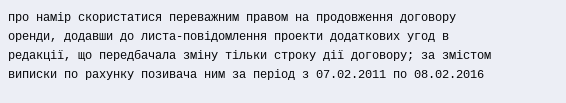про намір скористатися переважним правом на продовження договору оренди, додавши до листа-повідомлення проекти додаткових угод в редакції, що передбачала зміну тільки строку дії договору; за змістом виписки по рахунку позивача ним за період з 07.02.2011 по 08.02.2016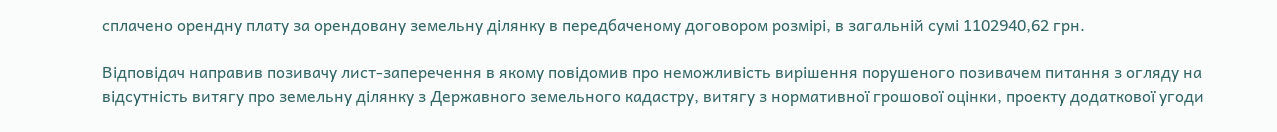сплачено орендну плату за орендовану земельну ділянку в передбаченому договором розмірі, в загальній сумі 1102940,62 грн.

Відповідач направив позивачу лист-заперечення в якому повідомив про неможливість вирішення порушеного позивачем питання з огляду на відсутність витягу про земельну ділянку з Державного земельного кадастру, витягу з нормативної грошової оцінки, проекту додаткової угоди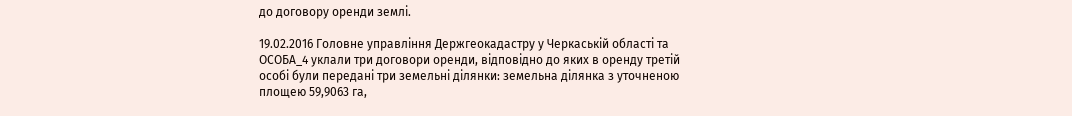до договору оренди землі.

19.02.2016 Головне управління Держгеокадастру у Черкаській області та ОСОБА_4 уклали три договори оренди, відповідно до яких в оренду третій особі були передані три земельні ділянки: земельна ділянка з уточненою площею 59,9063 га,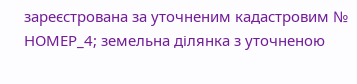зареєстрована за уточненим кадастровим № НОМЕР_4; земельна ділянка з уточненою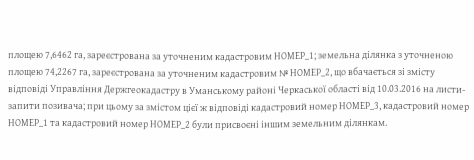площею 7,6462 га, зареєстрована за уточненим кадастровим НОМЕР_1; земельна ділянка з уточненою площею 74,2267 га, зареєстрована за уточненим кадастровим № НОМЕР_2, що вбачається зі змісту відповіді Управління Держгеокадастру в Уманському районі Черкаської області від 10.03.2016 на листи-запити позивача; при цьому за змістом цієї ж відповіді кадастровий номер НОМЕР_3, кадастровий номер НОМЕР_1 та кадастровий номер НОМЕР_2 були присвоєні іншим земельним ділянкам.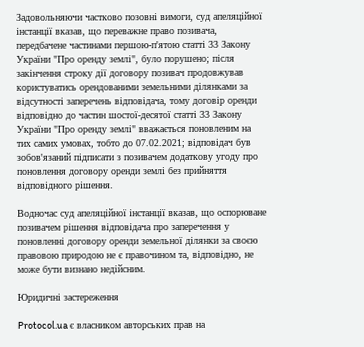Задовольняючи частково позовні вимоги, суд апеляційної інстанції вказав, що переважне право позивача, передбачене частинами першою-п'ятою статті 33 Закону України "Про оренду землі", було порушено; після закінчення строку дії договору позивач продовжував користуватись орендованими земельними ділянками за відсутності заперечень відповідача, тому договір оренди відповідно до частин шостої-десятої статті 33 Закону України "Про оренду землі" вважається поновленим на тих самих умовах, тобто до 07.02.2021; відповідач був зобов'язаний підписати з позивачем додаткову угоду про поновлення договору оренди землі без прийняття відповідного рішення.

Водночас суд апеляційної інстанції вказав, що оспорюване позивачем рішення відповідача про заперечення у поновленні договору оренди земельної ділянки за своєю правовою природою не є правочином та, відповідно, не може бути визнано недійсним.

Юридичні застереження

Protocol.ua є власником авторських прав на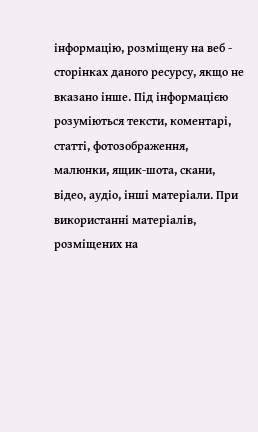інформацію, розміщену на веб - сторінках даного ресурсу, якщо не вказано інше. Під інформацією розуміються тексти, коментарі, статті, фотозображення, малюнки, ящик-шота, скани, відео, аудіо, інші матеріали. При використанні матеріалів, розміщених на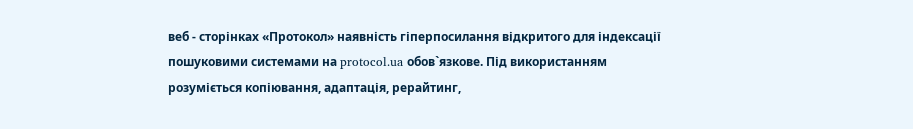веб - сторінках «Протокол» наявність гіперпосилання відкритого для індексації пошуковими системами на protocol.ua обов`язкове. Під використанням розуміється копіювання, адаптація, рерайтинг,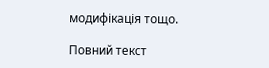модифікація тощо.

Повний текст